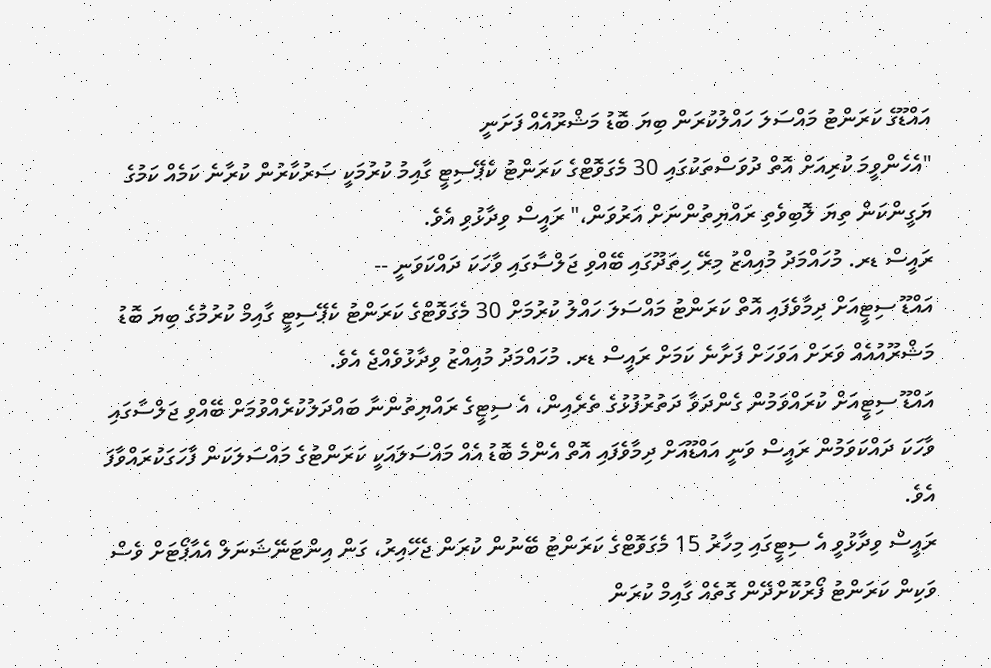އައްޑޫގެ ކަރަންޓު މައްސަލަ ހައްލުކުރަން ބިޔަ ބޮޑު މަޝްރޫއެއް ފަށަނީ
"އެހެންވީމަ ކުރިއަށް އޮތް ދުވަސްތަކުގައި 30 މެގަވޮޓްގެ ކަރަންޓު ކެޕޭސިޓީ ގާއިމު ކުރުމަކީ ސަރުކާރުން ކުރާނެ ކަމެއް ކަމުގެ ޔަގީންކަން ތިޔަ ލޮބިވެތި ރައްޔިތުންނަށް އަރުވަން،" ރައީސް ވިދާޅުވި އެވެ.
ރައީސް ޑރ. މުހައްމަދު މުއިއްޒު މިރޭ ހިތަދޫގައި ބޭއްވި ޖަލްސާގައި ވާހަކަ ދައްކަވަނީ --
އައްޑޫ ސިޓީއަށް ދިމާވެފައި އޮތް ކަރަންޓު މައްސަލަ ހައްލު ކުރުމަށް 30 މެގަވޮޓްގެ ކަރަންޓު ކެޕޭސިޓީ ގާއިމް ކުރުމުގެ ބިޔަ ބޮޑު މަޝްރޫއުއެއް ވަރަށް އަވަހަށް ފަށާނެ ކަމަށް ރައީސް ޑރ. މުހައްމަދު މުއިއްޒު ވިދާޅުވެއްޖެ އެވެ.
އައްޑޫ ސިޓީއަށް ކުރައްވަމުން ގެންދަވާ ދަތުރުފުޅުގެ ތެރެއިން، އެ ސިޓީގެ ރައްޔިތުންނާ ބައްދަލުކުރެއްވުމަށް ބޭއްވި ޖަލްސާގައި ވާހަކަ ދައްކަވަމުން ރައީސް ވަނީ އައްޑޫއަށް ދިމާވެފައި އޮތް އެންމެ ބޮޑު އެއް މައްސަލައަކީ ކަރަންޓުގެ މައްސަލަކަން ފާހަގަކުރައްވާފަ އެވެ.
ރައީސް ވިދާޅުވީ އެ ސިޓީގައި މިހާރު 15 މެގަވޮޓްގެ ކަރަންޓު ބޭނުން ކުރަން ޖެހޭއިރު، ގަން އިންޓަނޭޝަނަލް އެއާޕޯޓަށް ވެސް ވަކިން ކަރަންޓު ފޯރުކޮށްދޭން ގޮތެއް ގާއިމް ކުރަން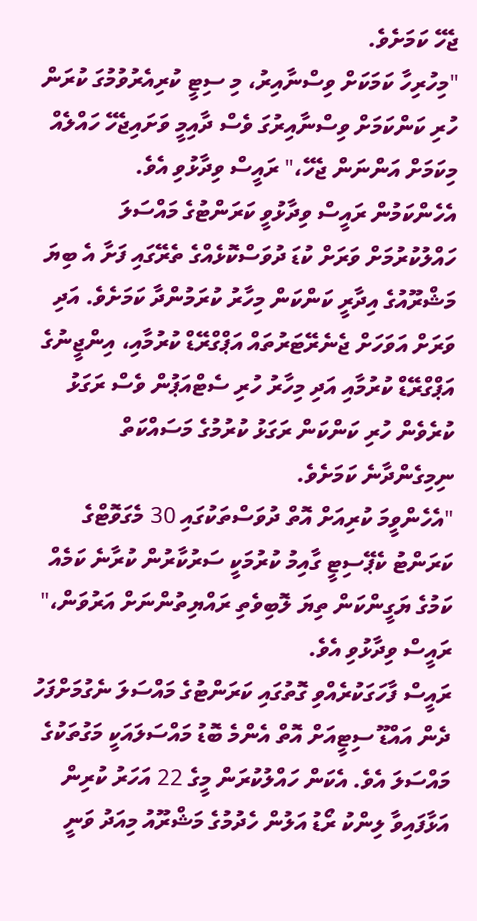ޖެހޭ ކަމަށެވެ.
"މިހުރިހާ ކަމަކަށް ވިސްނާއިރު، މި ސިޓީ ކުރިއެރުވުމުގަ ކުރަން ހުރި ކަންކަމަށް ވިސްނާއިރުގަ ވެސް ދާއިމީ ވަށައިޖެހޭ ހައްލެއް މިކަމަށް އަންނަން ޖެހޭ،" ރައީސް ވިދާޅުވި އެވެ.
އެހެންކަމުން ރައީސް ވިދާޅުވީ ކަރަންޓުގެ މައްސަލަ ހައްލުކުރުމަށް ވަރަށް ކުޑަ ދުވަސްކޮޅެއްގެ ތެރޭގައި ފަށާ އެ ބިޔަ މަޝްރޫއުގެ އިދާރީ ކަންކަން މިހާރު ކުރަމުންދާ ކަމަށެވެ. އަދި ވަރަށް އަވަހަށް ޖެނެރޭޓަރުތައް އަޕްގްރޭޑް ކުރުމާއި، އިންޖީނުގެ އަޕްގްރޭޑް ކުރުމާއި އަދި މިހާރު ހުރި ސެޓްއަޕުން ވެސް ރަގަޅު ކުރެވެން ހުރި ކަންކަން ރަގަޅު ކުރުމުގެ މަސައްކަތް ނިމިގެންދާނެ ކަމަށެވެ.
"އެހެންވީމަ ކުރިއަށް އޮތް ދުވަސްތަކުގައި 30 މެގަވޮޓްގެ ކަރަންޓު ކެޕޭސިޓީ ގާއިމު ކުރުމަކީ ސަރުކާރުން ކުރާނެ ކަމެއް ކަމުގެ ޔަގީންކަން ތިޔަ ލޮބިވެތި ރައްޔިތުންނަށް އަރުވަން،" ރައީސް ވިދާޅުވި އެވެ.
ރައީސް ފާހަގަކުރެއްވި ގޮތުގައި ކަރަންޓުގެ މައްސަލަ ނެގުމަށްފަހު ދެން އައްޑޫ ސިޓީއަށް އޮތް އެންމެ ބޮޑު މައްސަލައަކީ މަގުތަކުގެ މައްސަލަ އެވެ. އެކަން ހައްލުކުރަން މީގެ 22 އަހަރު ކުރިން އަޅާފައިވާ ލިންކު ރޯޑު އަލުން ހެދުމުގެ މަޝްރޫއު މިއަދު ވަނީ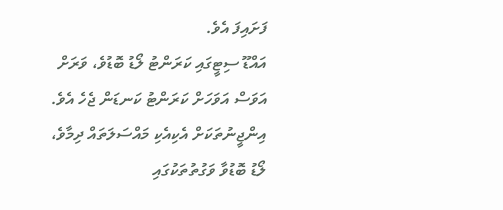ފަށައިފަ އެވެ.
އައްޑޫ ސިޓީގައި ކަރަންޓު ލޯޑު ބޮޑުވެ، ވަރަށް އަވަސް އަވަހަށް ކަރަންޓު ކަނޑަން ޖެހެ އެވެ. އިންޖީނުތަކަށް އެކިއެކި މައްސަލަތައް ދިމާވެ، ލޯޑު ބޮޑުވާ ވަގުތުތަކުގައި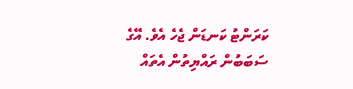ކަރަންޓު ކަނޑަން ޖެހެ އެވެ. އޭގެ ސަބަބުން ރައްޔިތުން އެތައް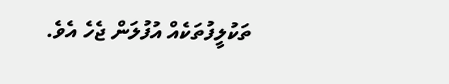ތަކުލީފުތަކެއް އުފުލަން ޖެހެ އެވެ.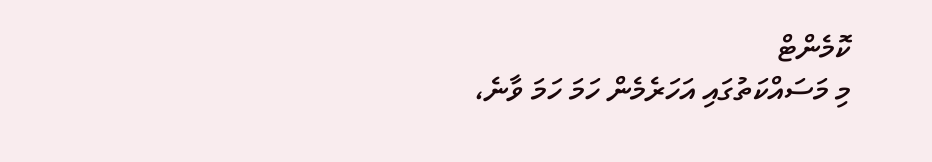ކޮމެންޓް
މި މަސައްކަތުގައި އަހަރެމެން ހަމަ ހަމަ ވާނެ،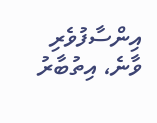އިންސާފުވެރި ވާނެ، އިތުބާރު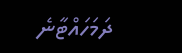ދަމަހައްޓާނެ